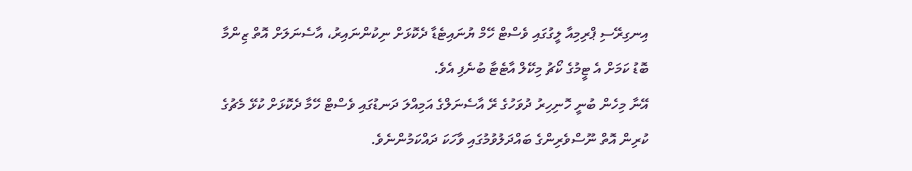އިނގިރޭސި ޕްރިމިއާ ލީގުގައި ވެސްޓް ހޭމް ޔުނައިޓެޑާ ދެކޮޅަށް ނިކުންނައިރު، އާސެނަލަށް އޮތް ޒިންމާ ބޮޑު ކަމަށް އެ ޓީމުގެ ކޯޗު މިކޭލް އާޓެޓާ ބުނެފި އެވެ.
އޭނާ މިހެން ބުނީ ހޮނިހިރު ދުވަހުގެ ރޭ އާސެނަލްގެ އަމިއްލަ ދަނޑުގައި ވެސްޓް ހޭމާ ދެކޮޅަށް ކުޅޭ މެޗުގެ ކުރިން އޮތް ނޫސްވެރިންގެ ބައްދަލުވުމުގައި ވާހަކަ ދައްކަމުންނެވެ.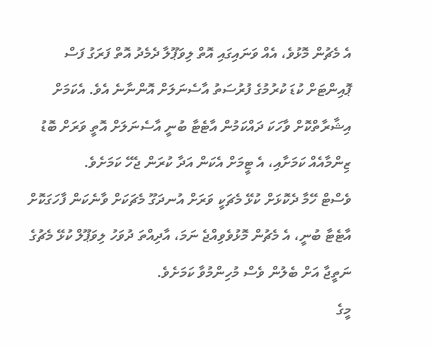އެ މެޗުން މޮޅުވެ، އެއް ވަނައިގައި އޮތް ލިވަޕޫލާ ދެމެދު އޮތް ފަރަގު ފަސް ޕޮއިންޓަށް ކުޑަ ކުރުމުގެ ފުރުސަތު އާސެނަލަށް އޮންނާނެ އެވެ. އެކަމަށް އިޝާރާތްކޮށް ވާހަކަ ދައްކަމުން އާޓެޓާ ބުނީ އާސެނަލަށް އޮތީ ވަރަށް ބޮޑު ޒިންމާއެއް ކަމަށާއި، އެ ޓީމަށް އެކަން އަދާ ކުރަން ޖެހޭ ކަމަށެވެ.
ވެސްޓް ހޭމާ ދެކޮޅަށް ކުޅޭ މެޗަކީ ވަރަށް އުނދަގޫ މެޗަކަށް ވާނެކަން ފާހަގަކޮށް އާޓެޓާ ބުނީ، އެ މެޗުން މޮޅުވެވިއްޖެ ނަމަ، އާދިއްތަ ދުވަހު ލިވަޕޫލް ކުޅޭ މެޗުގެ ނަތީޖާ އަށް ބެލުން ވެސް މުހިންމުވާ ކަމަށެވެ.
މީގެ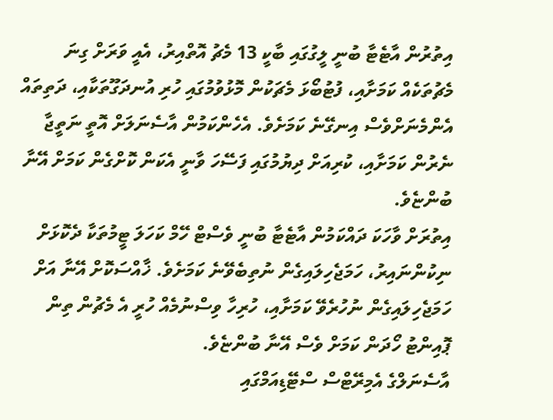އިތުރުން އާޓެޓާ ބުނީ ލީގުގައި ބާކީ 13 މެޗު އޮތްއިރު، އެއީ ވަރަށް ގިނަ މެޗުތަކެއް ކަމަށާއި، ފުޓުބޯޅަ މެޗަކުން މޮޅުވުމުގައި ހުރި އުނދަގޫތަކާއި، ދަތިތައް އެންމެނަށްވެސް އިނގޭނެ ކަމަށެވެ. އެހެންކަމުން އާސެނަލަށް އޮތީ ނަތީޖާ ނެރުން ކަމަށާއި، ކުރިއަށް ދިޔުމުގައި ފަސޭހަ ވާނީ އެކަން ކޮށްގެން ކަމަށް އޭނާ ބުންޏެވެ.
އިތުރަށް ވާހަކަ ދައްކަމުން އާޓެޓާ ބުނީ ވެސްޓް ހޭމް ކަހަލަ ޓީމުތަކާ ދެކޮޅަށް ނިކުންނައިރު، ހަމަޖެހިލައިގެން ނުތިބެވޭނެ ކަމަށެވެ. ޚާއްސަކޮށް އޭނާ އަށް ހަމަޖެހިލައިގެން ނުހުރެވޭ ކަމަށާއި، ހުރިހާ ވިސްނުމެއް ހުރީ އެ މެޗުން ތިން ޕޮއިންޓު ހޯދަން ކަމަށް ވެސް އޭނާ ބުންޏެވެ.
އާސެނަލްގެ އެމިރޭޓްސް ސްޓޭޑިއަމްގައި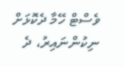ވެސްޓް ހޭމާ ދެކޮޅަށް ނިކުންނައިރު، ދެ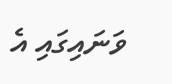ވަނައިގައި އެ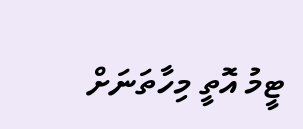ޓީމު އޮތީ މިހާތަނަށް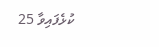ކުޅެފައިވާ 25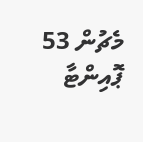މެޗުން 53 ޕޮއިންޓާ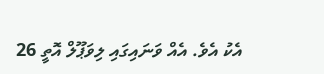އެކު އެވެ. އެއް ވަނައިގައި ލިވަޕޫލް އޮތީ 26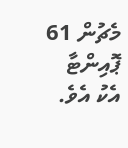މެޗުން 61 ޕޮއިންޓާ އެކު އެވެ.